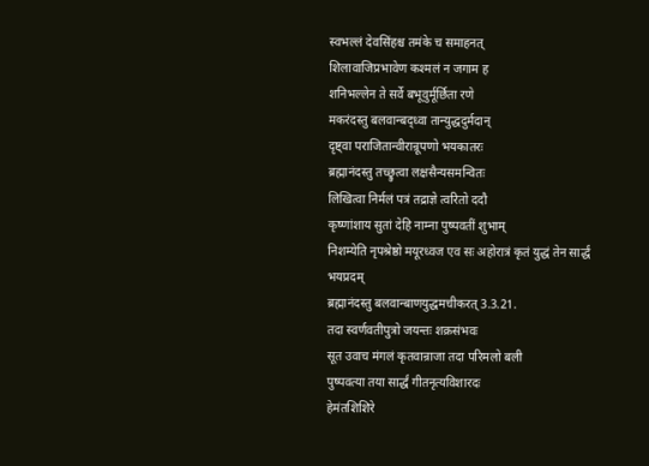स्वभल्लं देवसिंहश्च तमंके च समाहनत्
शिलावाजिप्रभावेण कश्मलं न जगाम ह
शनिभल्लेन ते सर्वे बभूवुर्मूर्छिता रणे
मकरंदस्तु बलवान्बद्ध्वा तान्युद्धदुर्मदान्
दृष्ट्वा पराजितान्वीरान्रूपणो भयकातरः
ब्रह्मानंदस्तु तच्छ्रुत्वा लक्षसैन्यसमन्वितः
लिखित्वा निर्मलं पत्रं तद्राज्ञे त्वरितो ददौ
कृष्णांशाय सुतां देहि नाम्ना पुष्पवतीं शुभाम्
निशम्येति नृपश्रेष्ठो मयूरध्वज एव सः अहोरात्रं कृतं युद्धं तेन सार्द्धं भयप्रदम्
ब्रह्मानंदस्तु बलवान्बाणयुद्धमचीकरत् 3.3.21.
तदा स्वर्णवतीपुत्रो जयन्तः शक्रसंभवः
सूत उवाच मंगलं कृतवान्राजा तदा परिमलो बली
पुष्पवत्या तया सार्द्धं गीतनृत्यविशारदः
हेमंतशिशिरे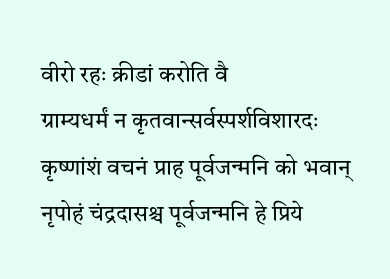वीरो रहः क्रीडां करोति वै
ग्राम्यधर्मं न कृतवान्सर्वस्पर्शविशारदः
कृष्णांशं वचनं प्राह पूर्वजन्मनि को भवान्
नृपोहं चंद्रदासश्च पूर्वजन्मनि हे प्रिये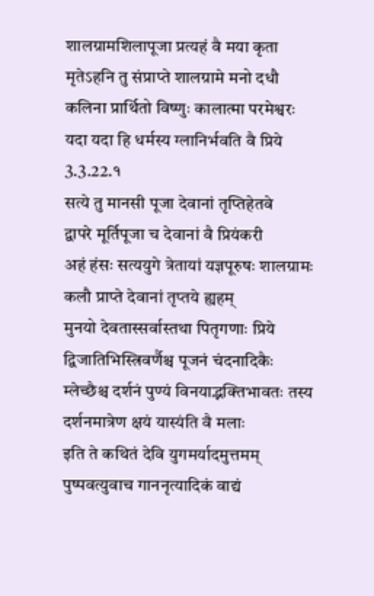शालग्रामशिलापूजा प्रत्यहं वै मया कृता
मृतेऽहनि तु संप्राप्ते शालग्रामे मनो दधौ
कलिना प्रार्थितो विष्णुः कालात्मा परमेश्वरः
यदा यदा हि धर्मस्य ग्लानिर्भवति वै प्रिये 3.3.22.१
सत्ये तु मानसी पूजा देवानां तृप्तिहेतवे
द्वापरे मूर्तिपूजा च देवानां वै प्रियंकरी
अहं हंसः सत्ययुगे त्रेतायां यज्ञपूरुषः शालग्रामः कलौ प्राप्ते देवानां तृप्तये ह्यहम्
मुनयो देवतास्सर्वास्तथा पितृगणाः प्रिये
द्विजातिभिस्त्रिवर्णैश्च पूजनं चंदनादिकैः
म्लेच्छैश्च दर्शनं पुण्यं विनयाद्भक्तिभावतः तस्य दर्शनमात्रेण क्षयं यास्यंति वै मलाः
इति ते कथितं देवि युगमर्यादमुत्तमम्
पुष्पवत्युवाच गाननृत्यादिकं वाद्यं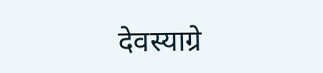देवस्याग्रे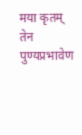मया कृतम्
तेन पुण्यप्रभावेण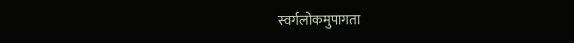स्वर्गलोकमुपागता